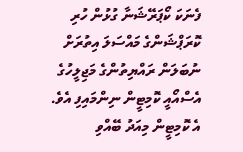ފެނަކަ ކޯޕަރޭޝަނާ ގުޅުން ހުރި ކޮރަޕްޝަންގެ މައްސަލަ އިތުރަށް ނުބަލަން ރައްޔިތުންގެ މަޖިލީހުގެ އެސްއޯއީ ކޮމިޓީން ނިންމައިފި އެވެ.
އެ ކޮމިޓީން މިއަދު ބޭއްވި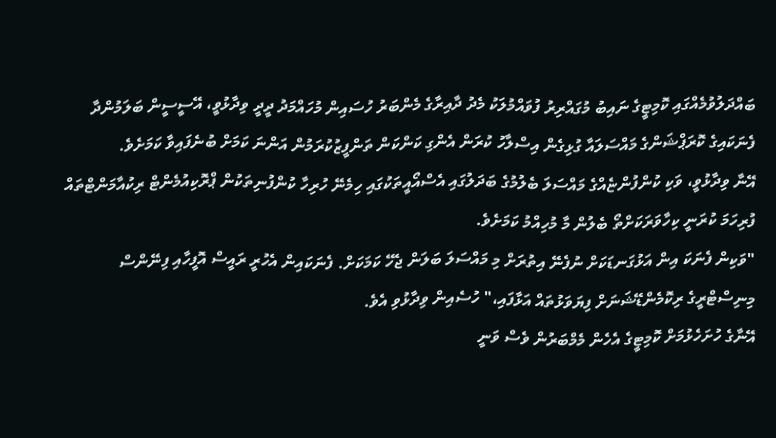ބައްދަލުވުމެއްގައި ކޮމިޓީގެ ނައިބު މުގައްރިރު ފުވައްމުލަކު މެދު ދާއިރާގެ މެންބަރު ހުސައިން މުހައްމަދު ދީދީ ވިދާޅުވީ، އޭސީސީން ބަލަމުންދާ ފެނަކައިގެ ކޮރަޕްޝަންގެ މައްސަލައާ ގުޅިގެން އިސްލާހު ކުރަން އެންގި ކަންކަން ތަންފީޒުކުރަމުން އަންނަ ކަމަށް ބުނެފައިވާ ކަމަށެވެ.
އޭނާ ވިދާޅުވީ، ވަކި ކުންފުންޏެއްގެ މައްސަލަ ބެލުމުގެ ބަދަލުގައި އެސްއޯއީތަކުގައި ހިމެނޭ ހުރިހާ ކުންފުނިތަކުން ޕްރޮކިއުމެންޓް ރިކުއާމަންޓްތައް ފުރިހަމަ ކުރަނީ ކިހާވަރަކަށްތޯ ބެލުން މާ މުހިއްމު ކަމަށެވެ.
"ވަކިން ފެނަކަ އިން އަޅުގަނޑަކަށް ނުފެނޭ އިތުރަށް މި މައްސަލަ ބަލަން ޖެހޭ ކަމަކަށް. ފެނަކައިން އެހުރީ ރައީސް އޮފީހާއި ފިނޭންސް މިނިސްޓްރީގެ ރިކޮމެންޑޭޝަނަށް ފިޔަވަޅުތައް އަޅާފައި،" ހުސެއިން ވިދާޅުވި އެވެ.
އޭނާގެ ހުށަހެޅުމަށް ކޮމިޓީގެ އެހެން މެމްބަރުން ވެސް ވަނީ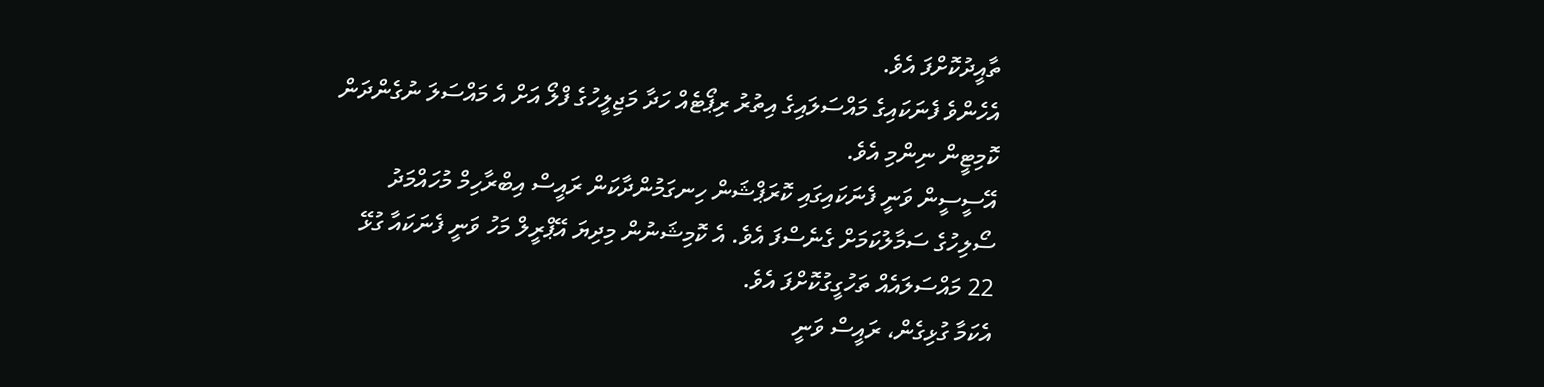ތާއީދުކޮށްފަ އެވެ.
އެހެންވެ ފެނަކައިގެ މައްސަލައިގެ އިތުރު ރިޕޯޓެއް ހަދާ މަޖިލީހުގެ ފްލޯ އަށް އެ މައްސަލަ ނުގެންދަން ކޮމިޓީން ނިންމި އެވެ.
އޭސީސީން ވަނީ ފެނަކައިގައި ކޮރަޕްޝަން ހިނގަމުންދާކަން ރައީސް އިބްރާހިމް މުހައްމަދު ސޯލިހުގެ ސަމާލުކަމަށް ގެނެސްފަ އެވެ. އެ ކޮމިޝަނުން މިދިޔަ އޭޕްރީލް މަހު ވަނީ ފެނަކައާ ގުޅޭ 22 މައްސަލައެއް ތަހުގީގުކޮށްފަ އެވެ.
އެކަމާ ގުޅިގެން، ރައީސް ވަނީ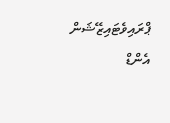ޕްރައިވެޓައިޒޭޝަން އެންޑް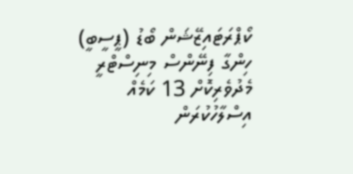ކޯޕްރަޓައިޒޭޝަން ބޯޑު (ޕީސީބީ) ހިންގާ ފިނޭންސް މިނިސްޓްރީ މެދުވެރިކޮށް 13 ކަމެއް އިސްލާހުކުރަން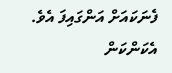ފެނަކައަށް އަންގައިފަ އެވެ. އެކަންކަން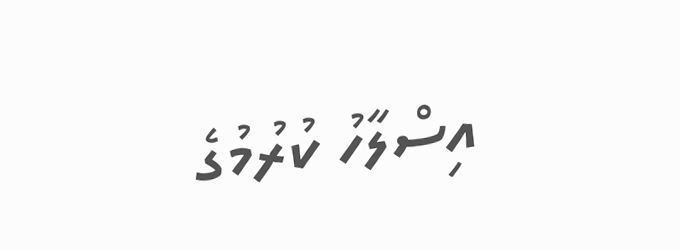އިސްލާހު ކުރުމުގެ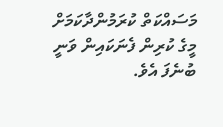މަސައްކަތް ކުރަމުންދާކަމަށް މީގެ ކުރިން ފެނަކައިން ވަނީ ބުނެފަ އެވެ.